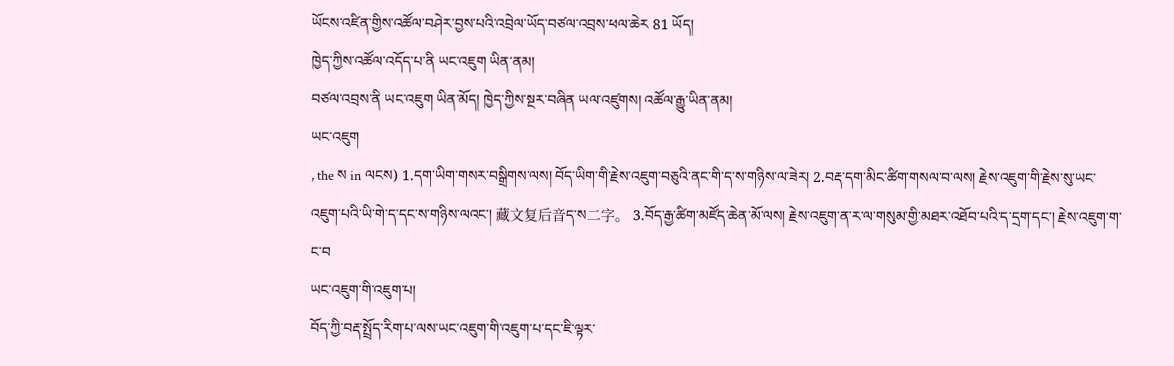ཡོངས་འཛིན་གྱིས་འཚོལ་བཤེར་བྱས་པའི་འབྲེལ་ཡོད་བཙལ་འབྲས་ཕལ་ཆེར 81 ཡོད།
ཁྱེད་ཀྱིས་འཚོལ་འདོད་པ་ནི ཡང་འཇུག ཡིན་ནམ།
བཙལ་འབྲས་ནི ཡང་འཇུག ཡིན་མོད། ཁྱེད་ཀྱིས་སྔར་བཞིན ཡལ་འཛུགས། འཚོལ་རྒྱུ་ཡིན་ནམ།
ཡང་འཇུག
, the ས in ལངས) 1.དག་ཡིག་གསར་བསྒྲིགས་ལས། བོད་ཡིག་གི་རྗེས་འཇུག་བཅུའི་ནང་གི་ད་ས་གཉིས་ལ་ཟེར། 2.བརྡ་དག་མིང་ཚིག་གསལ་བ་ལས། རྗེས་འཇུག་གི་རྗེས་སུ་ཡང་འཇུག་པའི་ཡི་གེ་ད་དང་ས་གཉིས་ལའང་། 藏文复后音ད་ས二字。 3.བོད་རྒྱ་ཚིག་མཛོད་ཆེན་མོ་ལས། རྗེས་འཇུག་ན་ར་ལ་གསུམ་གྱི་མཐར་འཐོབ་པའི་ད་དྲག་དང་། རྗེས་འཇུག་ག་ང་བ
ཡང་འཇུག་གི་འཇུག་པ།
བོད་ཀྱི་བརྡ་སྤྲོད་རིག་པ་ལས་ཡང་འཇུག་གི་འཇུག་པ་དང་ཇི་ལྟར་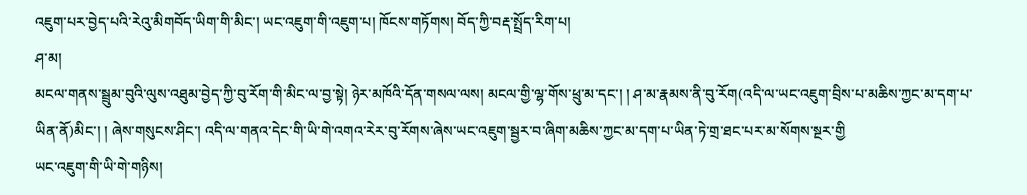འཇུག་པར་བྱེད་པའི་རེའུ་མིགབོད་ཡིག་གི་མིང་། ཡང་འཇུག་གི་འཇུག་པ། ཁོངས་གཏོགས། བོད་ཀྱི་བརྡ་སྤྲོད་རིག་པ།
ཤ་མ།
མངལ་གནས་སྦྲུམ་བུའི་ལུས་འཐུམ་བྱེད་ཀྱི་བུ་རོག་གི་མིང་ལ་བྱ་སྟེ། ཉེར་མཁོའི་དོན་གསལ་ལས། མངལ་གྱི་ལྷ་གོས་ཕྲུ་མ་དང་། ། ཤ་མ་རྣམས་ནི་བུ་རོག(འདི་ལ་ཡང་འཇུག་བྲིས་པ་མཆིས་ཀྱང་མ་དག་པ་ཡིན་ནོ)མིང་། ། ཞེས་གསུངས་ཤིང་། འདི་ལ་གནའ་དེང་གི་ཡི་གེ་འགའ་རེར་བུ་རོགས་ཞེས་ཡང་འཇུག་སྦྱར་བ་ཞིག་མཆིས་ཀྱང་མ་དག་པ་ཡིན་ཏེ་གྲ་ཐང་པར་མ་སོགས་སྔར་གྱི
ཡང་འཇུག་གི་ཡི་གེ་གཉིས།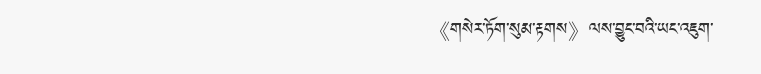《གསེར་ཏོག་སུམ་རྟགས》ལས་བྱུང་བའི་ཡང་འཇུག་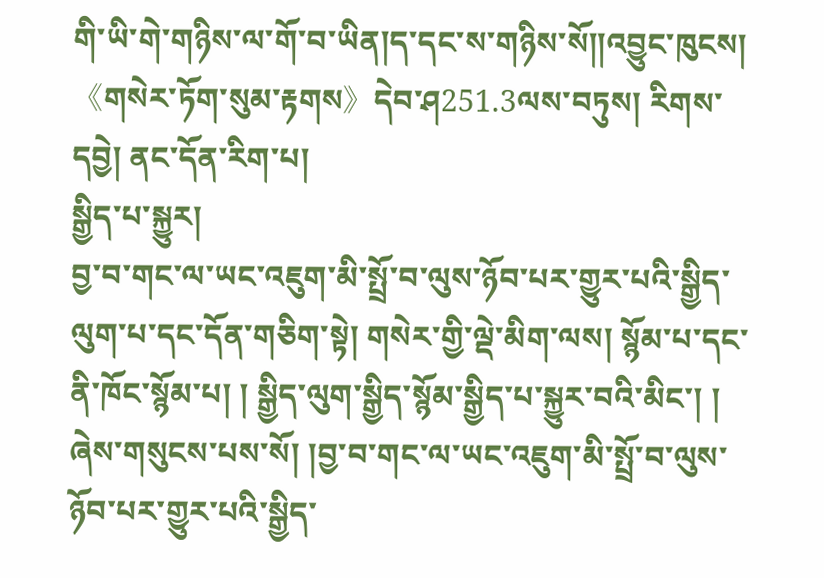གི་ཡི་གེ་གཉིས་ལ་གོ་བ་ཡིན།ད་དང་ས་གཉིས་སོ༎འབྱུང་ཁུངས། 《གསེར་ཏོག་སུམ་རྟགས》དེབ་ཤ251.3ལས་བཏུས། རིགས་དབྱེ། ནང་དོན་རིག་པ།
སྒྱིད་པ་སྐྱུར།
བྱ་བ་གང་ལ་ཡང་འཇུག་མི་སྤྲོ་བ་ལུས་ཉོབ་པར་གྱུར་པའི་སྒྱིད་ལུག་པ་དང་དོན་གཅིག་སྟེ། གསེར་གྱི་ལྡེ་མིག་ལས། སྙོམ་པ་དང་ནི་ཁོང་སྙོམ་པ། ། སྒྱིད་ལུག་སྒྱིད་སྙོམ་སྒྱིད་པ་སྐྱུར་བའི་མིང་། ། ཞེས་གསུངས་པས་སོ། །བྱ་བ་གང་ལ་ཡང་འཇུག་མི་སྤྲོ་བ་ལུས་ཉོབ་པར་གྱུར་པའི་སྒྱིད་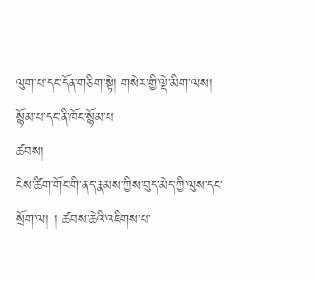ལུག་པ་དང་དོན་གཅིག་སྟེ། གསེར་གྱི་ལྡེ་མིག་ལས། སྙོམ་པ་དང་ནི་ཁོང་སྙོམ་པ
ཚབས།
ངེས་ཚིག་གོང་གི་ནད་རྣམས་ཀྱིས་བུད་མེད་ཀྱི་ལུས་དང་སྲོག་ལ། ། ཚབས་ཆེའི་འཇིགས་པ་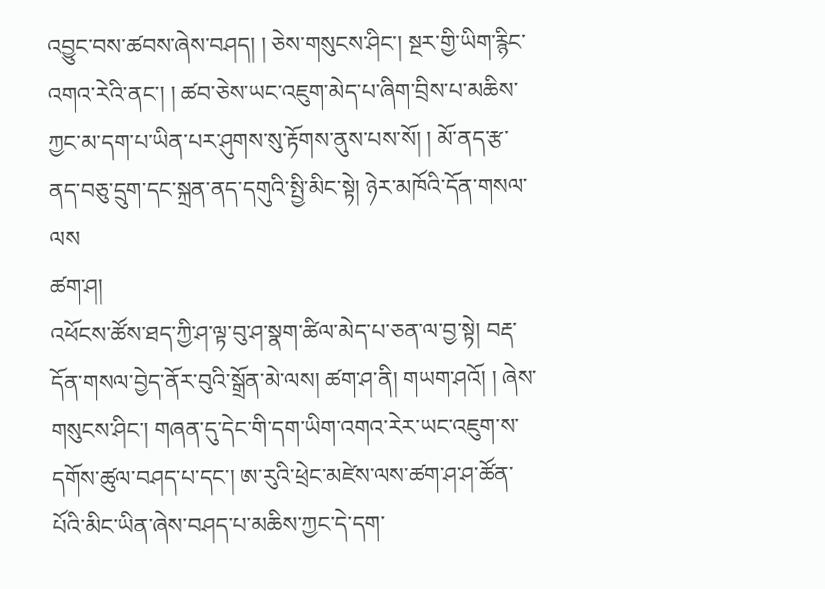འབྱུང་བས་ཚབས་ཞེས་བཤད། ། ཅེས་གསུངས་ཤིང་། སྔར་གྱི་ཡིག་རྙིང་འགའ་རེའི་ནང་། ། ཚབ་ཅེས་ཡང་འཇུག་མེད་པ་ཞིག་བྲིས་པ་མཆིས་ཀྱང་མ་དག་པ་ཡིན་པར་ཤུགས་སུ་རྟོགས་ནུས་པས་སོ། ། མོ་ནད་རྩ་ནད་བཅུ་དྲུག་དང་སྐྲན་ནད་དགུའི་སྤྱི་མིང་སྟེ། ཉེར་མཁོའི་དོན་གསལ་ལས
ཚག་ཤ།
འཕོངས་ཚོས་ཐད་ཀྱི་ཤ་ལྟ་བུ་ཤ་སྣག་ཚིལ་མེད་པ་ཅན་ལ་བྱ་སྟེ། བརྡ་དོན་གསལ་བྱེད་ནོར་བུའི་སྒྲོན་མེ་ལས། ཚག་ཤ་ནི། གཡག་ཤའོ། ། ཞེས་གསུངས་ཤིང་། གཞན་དུ་དེང་གི་དག་ཡིག་འགའ་རེར་ཡང་འཇུག་ས་དགོས་ཚུལ་བཤད་པ་དང་། ཨ་རུའི་ཕྲེང་མཛེས་ལས་ཚག་ཤ་ཤ་ཚོན་པོའི་མིང་ཡིན་ཞེས་བཤད་པ་མཆིས་ཀྱང་དེ་དག་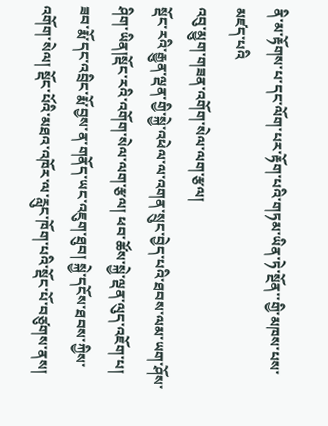ནི་མ་རྟོགས་པ་དང་ལོག་པར་རྟོག་པའི་གཏམ་ཡིན་ཏེ་སྔོན་་གྱི་མཁས་པས་མཛད་པའི
འབུ་མྱུག་གཟན་འགོག་སེལ་ལག་རྩལ།
སྡོང་རའི་རྒྱུན་ལྡན་གྱི་སྐྱེ་འཕེལ་ལ་འགན་སྲུང་བྱེད་པའི་ཐབས་ལམ་ཡག་ཤོས་ཤིག་ཡིན།སྡོང་རའི་འགོག་སེལ་ལག་རྩལ། ཕབ་ཚོས་སྐྱེ་ལྡན་ལུད་འཇོག་པ། ཟབ་རྨོ་དང་འབྲིང་རྨོ་བྱས་ན་གནོད་ཡང་འཇུག་ཐུབ། སྐྱེ་དངོས་ཐབས་ཀྱིས་འགོག་སེལ། སྡོང་པོའི་མཐའ་འཁོར་ལ་རླུང་ཁོག་པའི་སྡོང་པོ་བཙུགས་ནས།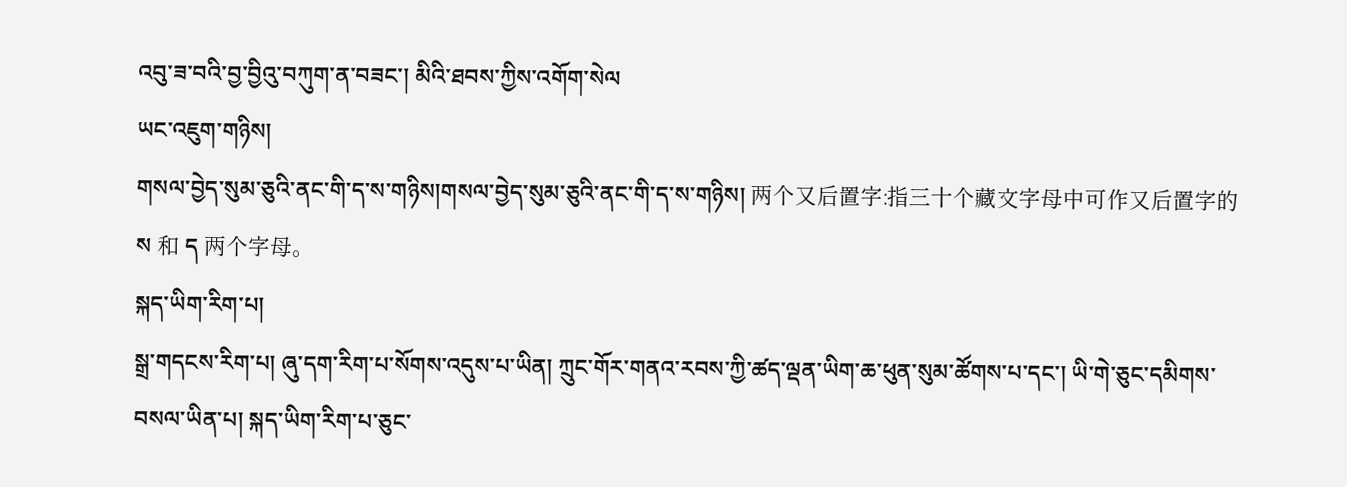འབུ་ཟ་བའི་བྱ་བྱིའུ་བཀུག་ན་བཟང་། མིའི་ཐབས་ཀྱིས་འགོག་སེལ
ཡང་འཇུག་གཉིས།
གསལ་བྱེད་སུམ་ཅུའི་ནང་གི་ད་ས་གཉིས།གསལ་བྱེད་སུམ་ཅུའི་ནང་གི་ད་ས་གཉིས། 两个又后置字:指三十个藏文字母中可作又后置字的 ས 和 ད 两个字母。
སྐད་ཡིག་རིག་པ།
སྒྲ་གདངས་རིག་པ། ཞུ་དག་རིག་པ་སོགས་འདུས་པ་ཡིན། ཀྲུང་གོར་གནའ་རབས་ཀྱི་ཚད་ལྡན་ཡིག་ཆ་ཕུན་སུམ་ཚོགས་པ་དང་། ཡི་གེ་ཅུང་དམིགས་བསལ་ཡིན་པ། སྐད་ཡིག་རིག་པ་ཅུང་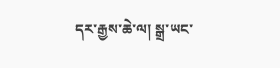དར་རྒྱས་ཆེ་ལ། སྒྲ་ཡང་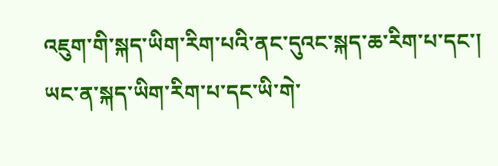འཇུག་གི་སྐད་ཡིག་རིག་པའི་ནང་དུའང་སྐད་ཆ་རིག་པ་དང་། ཡང་ན་སྐད་ཡིག་རིག་པ་དང་ཡི་གེ་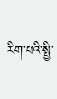རིག་པའི་སྤྱི་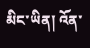མིང་ཡིན། འོན་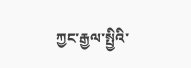ཀྱང་རྒྱལ་སྤྱིའི་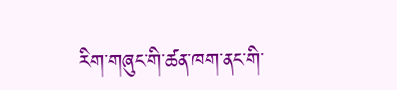རིག་གཞུང་གི་ཚན་ཁག་ནང་གི་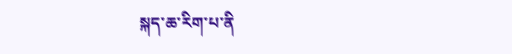སྐད་ཆ་རིག་པ་ནི